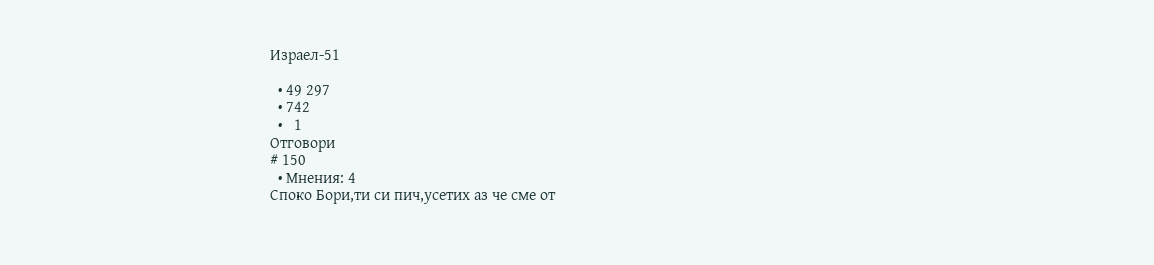Израел-51

  • 49 297
  • 742
  •   1
Отговори
# 150
  • Мнения: 4
Споко Бори,ти си пич,усетих аз че сме от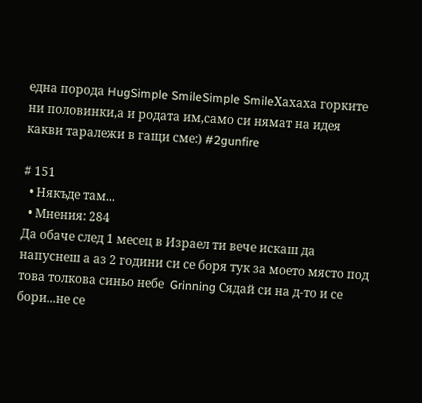една порода HugSimple SmileSimple SmileХахаха горките ни половинки,а и родата им,само си нямат на идея какви таралежи в гащи сме:) #2gunfire

# 151
  • Някъде там...
  • Мнения: 284
Да обаче след 1 месец в Израел ти вече искаш да напуснеш а аз 2 години си се боря тук за моето място под това толкова синьо небе  Grinning Сядай си на д-то и се бори...не се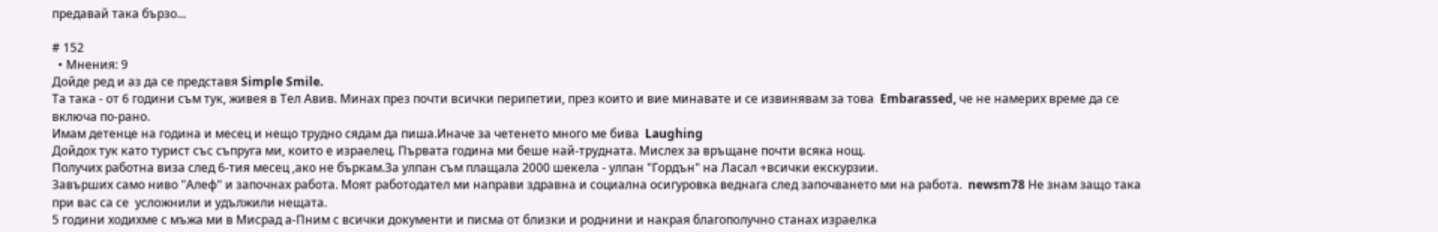предавай така бързо...

# 152
  • Мнения: 9
Дойде ред и аз да се представя Simple Smile.
Та така - от 6 години съм тук, живея в Тел Авив. Минах през почти всички перипетии, през които и вие минавате и се извинявам за това  Embarassed, че не намерих време да се включа по-рано.
Имам детенце на година и месец и нещо трудно сядам да пиша.Иначе за четенето много ме бива  Laughing
Дойдох тук като турист със съпруга ми, които е израелец. Първата година ми беше най-трудната. Мислех за връщане почти всяка нощ.
Получих работна виза след 6-тия месец ,ако не бъркам.За улпан съм плащала 2000 шекела - улпан "Гордън" на Ласал +всички екскурзии.
Завърших само ниво "Алеф" и започнах работа. Моят работодател ми направи здравна и социална осигуровка веднага след започването ми на работа.  newsm78 Не знам защо така при вас са се  усложнили и удължили нещата.
5 години ходихме с мъжа ми в Мисрад а-Пним с всички документи и писма от близки и роднини и накрая благополучно станах израелка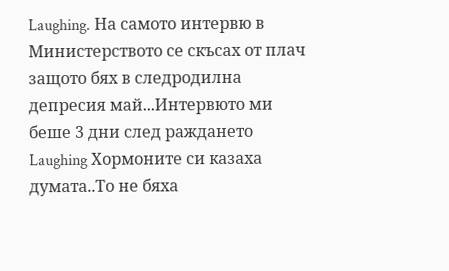Laughing. На самото интервю в Министерството се скъсах от плач защото бях в следродилна депресия май...Интервюто ми беше 3 дни след раждането  Laughing Хормоните си казаха думата..То не бяха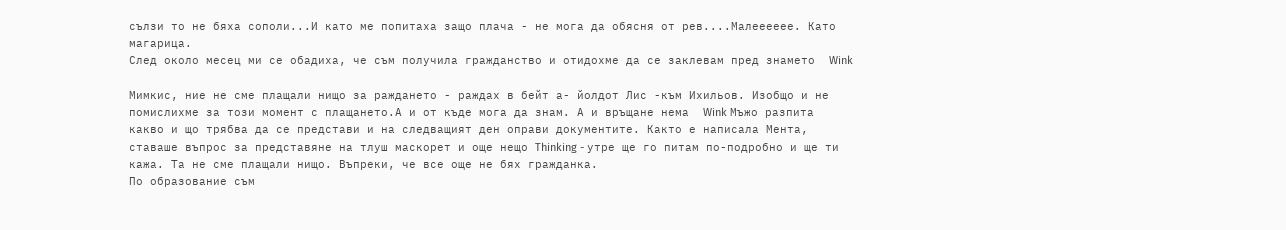сълзи то не бяха сополи...И като ме попитаха защо плача - не мога да обясня от рев....Малееееее. Като магарица.
След около месец ми се обадиха, че съм получила гражданство и отидохме да се заклевам пред знамето  Wink

Мимкис, ние не сме плащали нищо за раждането - раждах в бейт а- йолдот Лис -към Ихильов. Изобщо и не помислихме за този момент с плащането.А и от къде мога да знам. А и връщане нема  Wink Мъжо разпита какво и що трябва да се представи и на следващият ден оправи документите. Както е написала Мента, ставаше въпрос за представяне на тлуш маскорет и още нещо Thinking - утре ще го питам по-подробно и ще ти кажа. Та не сме плащали нищо. Въпреки, че все още не бях гражданка.
По образование съм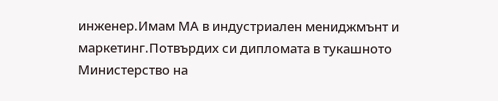инженер.Имам МА в индустриален мениджмънт и маркетинг.Потвърдих си дипломата в тукашното Министерство на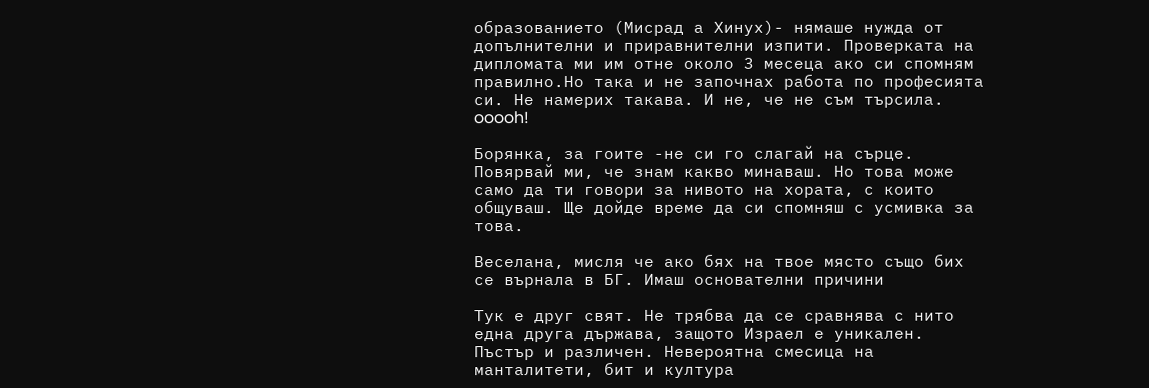образованието (Мисрад а Хинух)- нямаше нужда от допълнителни и приравнителни изпити. Проверката на дипломата ми им отне около 3 месеца ако си спомням правилно.Но така и не започнах работа по професията си. Не намерих такава. И не, че не съм търсила.  ooooh!

Борянка, за гоите -не си го слагай на сърце. Повярвай ми, че знам какво минаваш. Но това може само да ти говори за нивото на хората, с които общуваш. Ще дойде време да си спомняш с усмивка за това.

Веселана, мисля че ако бях на твое място също бих се върнала в БГ. Имаш основателни причини

Тук е друг свят. Не трябва да се сравнява с нито една друга държава, защото Израел е уникален. Пъстър и различен. Невероятна смесица на манталитети, бит и култура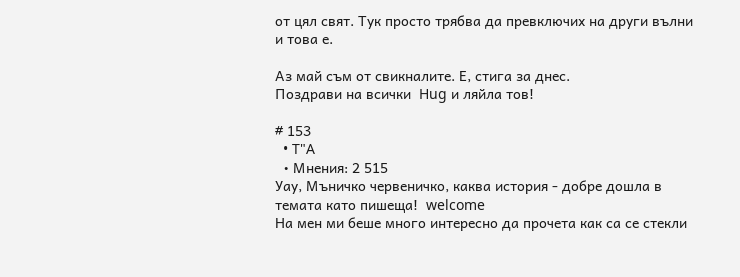от цял свят. Тук просто трябва да превключих на други вълни и това е.

Аз май съм от свикналите. Е, стига за днес.
Поздрави на всички  Hug и ляйла тов!

# 153
  • T"A
  • Мнения: 2 515
Уау, Мъничко червеничко, каква история - добре дошла в темата като пишеща!  welcome
На мен ми беше много интересно да прочета как са се стекли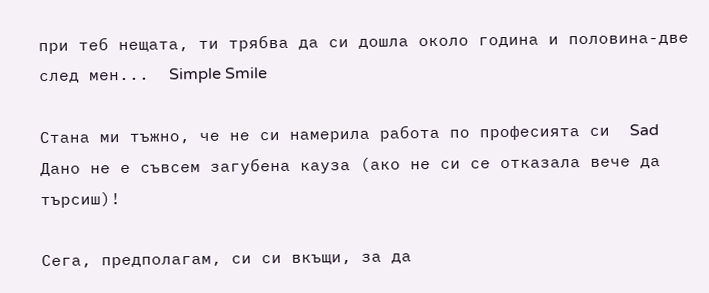при теб нещата, ти трябва да си дошла около година и половина-две след мен...  Simple Smile

Стана ми тъжно, че не си намерила работа по професията си  Sad Дано не е съвсем загубена кауза (ако не си се отказала вече да търсиш)!

Сега, предполагам, си си вкъщи, за да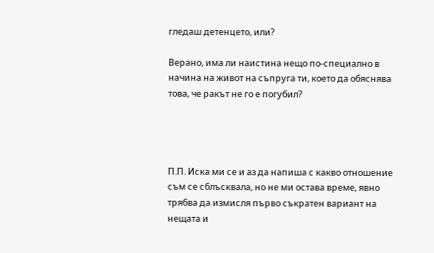гледаш детенцето, или?

Верано, има ли наистина нещо по-специално в начина на живот на съпруга ти, което да обяснява това, че ракът не го е погубил?




П.П. Иска ми се и аз да напиша с какво отношение съм се сблъсквала, но не ми остава време, явно трябва да измисля първо съкратен вариант на нещата и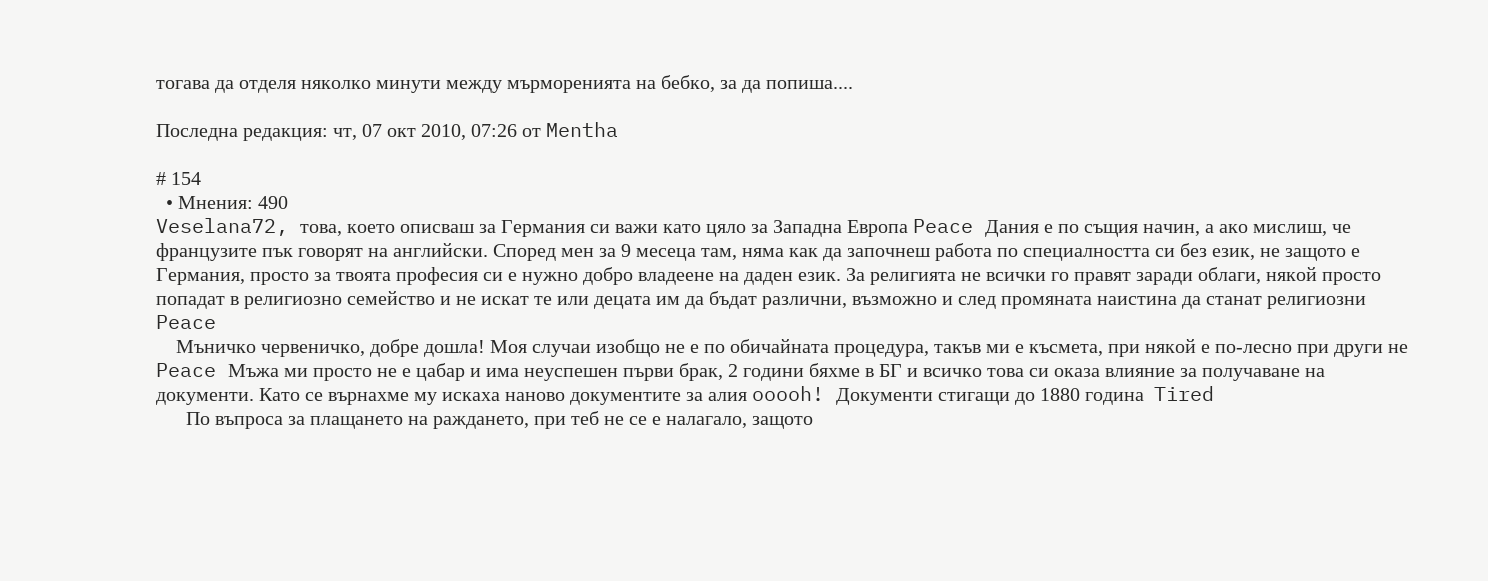тогава да отделя няколко минути между мърморенията на бебко, за да попиша....

Последна редакция: чт, 07 окт 2010, 07:26 от Mentha

# 154
  • Мнения: 490
Veselana72, това, което описваш за Германия си важи като цяло за Западна Европа Peace Дания е по същия начин, а ако мислиш, че французите пък говорят на английски. Според мен за 9 месеца там, няма как да започнеш работа по специалността си без език, не защото е Германия, просто за твоята професия си е нужно добро владеене на даден език. За религията не всички го правят заради облаги, някой просто попадат в религиозно семейство и не искат те или децата им да бъдат различни, възможно и след промяната наистина да станат религиозни Peace
    Мъничко червеничко, добре дошла! Моя случаи изобщо не е по обичайната процедура, такъв ми е късмета, при някой е по-лесно при други не Peace Мъжа ми просто не е цабар и има неуспешен първи брак, 2 години бяхме в БГ и всичко това си оказа влияние за получаване на документи. Като се върнахме му искаха наново документите за алия ooooh! Документи стигащи до 1880 година  Tired
      По въпроса за плащането на раждането, при теб не се е налагало, защото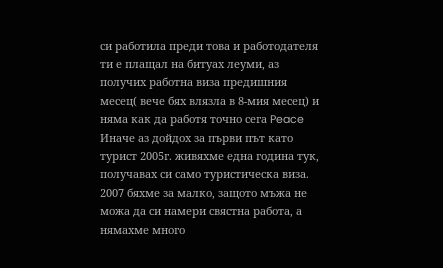си работила преди това и работодателя ти е плащал на битуах леуми, аз получих работна виза предишния месец( вече бях влязла в 8-мия месец) и няма как да работя точно сега Peace Иначе аз дойдох за първи път като турист 2005г. живяхме една година тук, получавах си само туристическа виза. 2007 бяхме за малко, защото мъжа не можа да си намери свястна работа, а нямахме много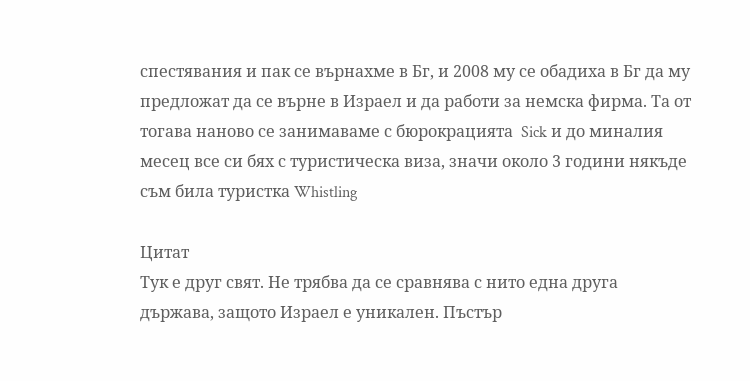спестявания и пак се върнахме в Бг, и 2008 му се обадиха в Бг да му предложат да се върне в Израел и да работи за немска фирма. Та от тогава наново се занимаваме с бюрокрацията  Sick и до миналия месец все си бях с туристическа виза, значи около 3 години някъде съм била туристка Whistling

Цитат
Тук е друг свят. Не трябва да се сравнява с нито една друга държава, защото Израел е уникален. Пъстър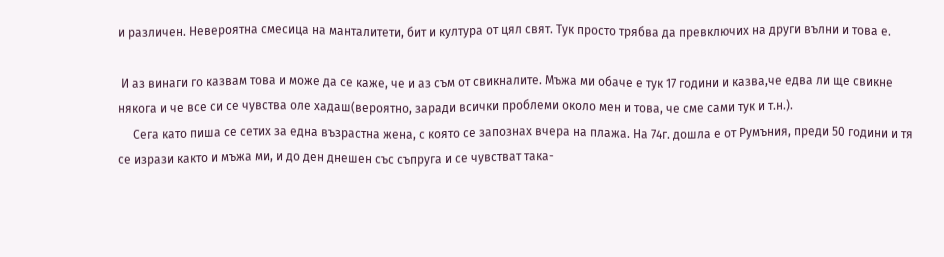и различен. Невероятна смесица на манталитети, бит и култура от цял свят. Тук просто трябва да превключих на други вълни и това е.

 И аз винаги го казвам това и може да се каже, че и аз съм от свикналите. Мъжа ми обаче е тук 17 години и казва,че едва ли ще свикне някога и че все си се чувства оле хадаш(вероятно, заради всички проблеми около мен и това, че сме сами тук и т.н.).
     Сега като пиша се сетих за една възрастна жена, с която се запознах вчера на плажа. На 74г. дошла е от Румъния, преди 50 години и тя се изрази както и мъжа ми, и до ден днешен със съпруга и се чувстват така-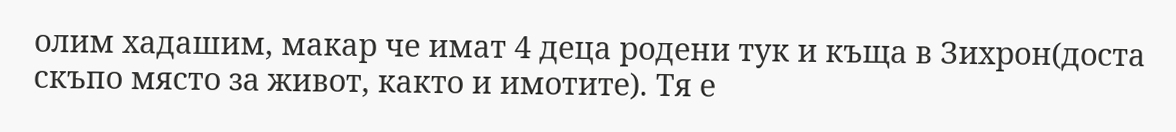олим хадашим, макар че имат 4 деца родени тук и къща в Зихрон(доста скъпо място за живот, както и имотите). Тя е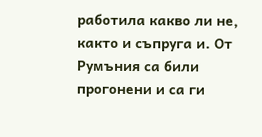работила какво ли не, както и съпруга и. От Румъния са били прогонени и са ги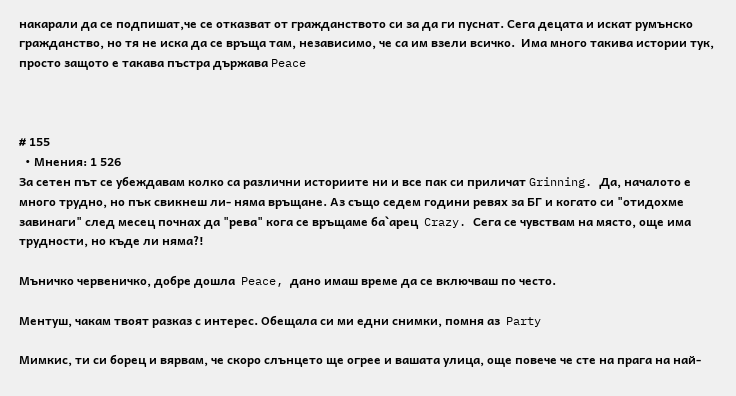накарали да се подпишат,че се отказват от гражданството си за да ги пуснат. Сега децата и искат румънско гражданство, но тя не иска да се връща там, независимо, че са им взели всичко.  Има много такива истории тук, просто защото е такава пъстра държава Peace



# 155
  • Мнения: 1 526
За сетен път се убеждавам колко са различни историите ни и все пак си приличат Grinning. Да, началото е много трудно, но пък свикнеш ли- няма връщане. Аз също седем години ревях за БГ и когато си "отидохме завинаги" след месец почнах да "рева" кога се връщаме ба`арец  Crazy. Сега се чувствам на място, още има трудности, но къде ли няма?!

Мъничко червеничко, добре дошла  Peace, дано имаш време да се включваш по често.

Ментуш, чакам твоят разказ с интерес. Обещала си ми едни снимки, помня аз  Party

Мимкис, ти си борец и вярвам, че скоро слънцето ще огрее и вашата улица, още повече че сте на прага на най-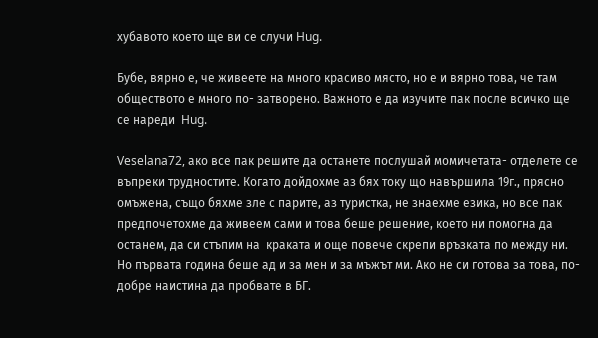хубавото което ще ви се случи Hug.

Бубе, вярно е, че живеете на много красиво място, но е и вярно това, че там обществото е много по- затворено. Важното е да изучите пак после всичко ще се нареди  Hug.

Veselana72, ако все пак решите да останете послушай момичетата- отделете се въпреки трудностите. Когато дойдохме аз бях току що навършила 19г., прясно омъжена, също бяхме зле с парите, аз туристка, не знаехме езика, но все пак предпочетохме да живеем сами и това беше решение, което ни помогна да останем, да си стъпим на  краката и още повече скрепи връзката по между ни. Но първата година беше ад и за мен и за мъжът ми. Ако не си готова за това, по- добре наистина да пробвате в БГ.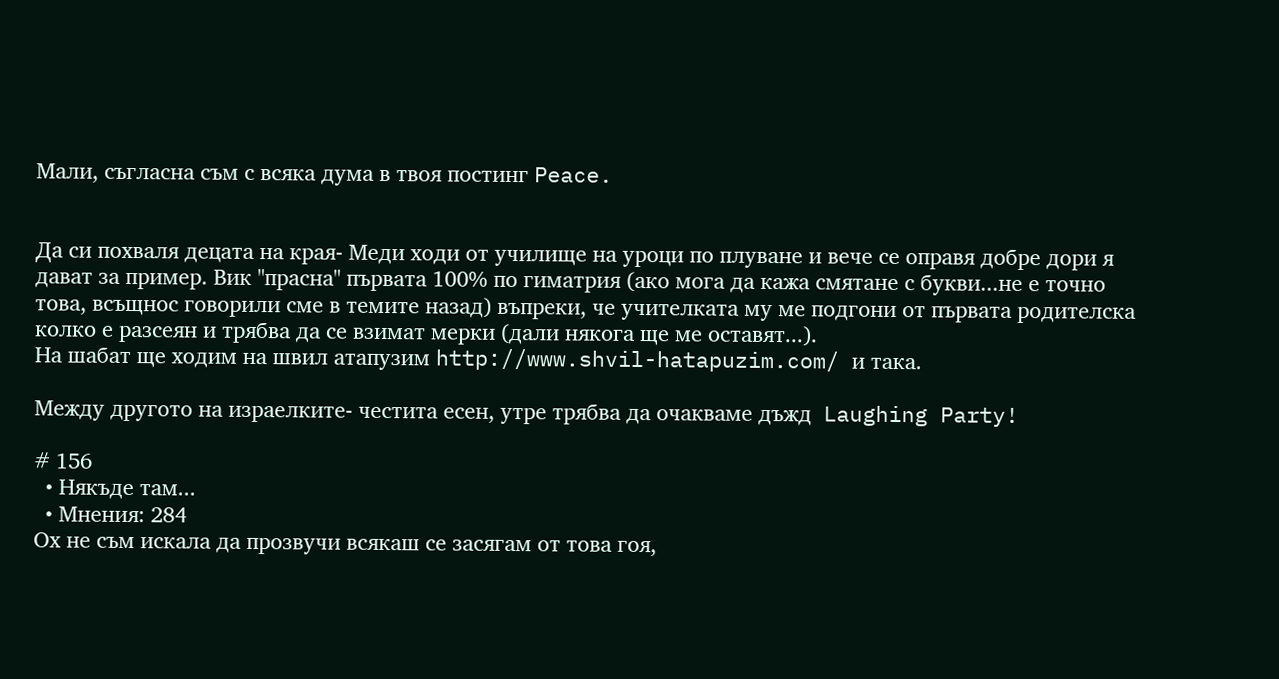Мали, съгласна съм с всяка дума в твоя постинг Peace.


Да си похваля децата на края- Меди ходи от училище на уроци по плуване и вече се оправя добре дори я дават за пример. Вик "прасна" първата 100% по гиматрия (ако мога да кажа смятане с букви...не е точно това, всъщнос говорили сме в темите назад) въпреки, че учителката му ме подгони от първата родителска колко е разсеян и трябва да се взимат мерки (дали някога ще ме оставят...).
На шабат ще ходим на швил атапузим http://www.shvil-hatapuzim.com/ и така.

Между другото на израелките- честита есен, утре трябва да очакваме дъжд  Laughing Party!

# 156
  • Някъде там...
  • Мнения: 284
Ох не съм искала да прозвучи всякаш се засягам от това гоя,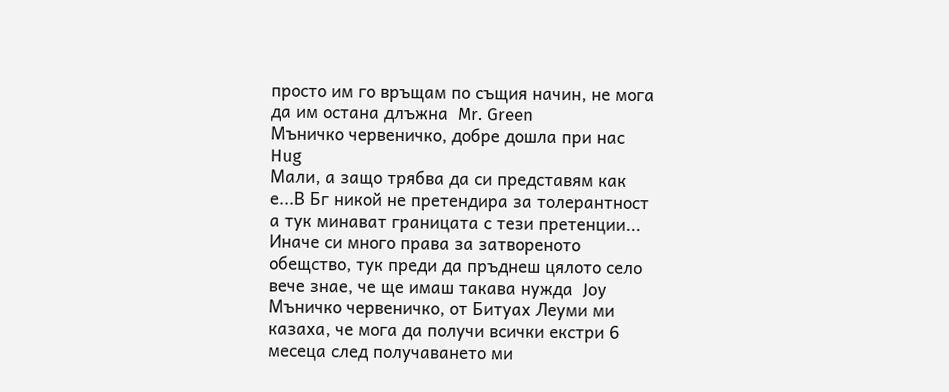просто им го връщам по същия начин, не мога да им остана длъжна  Mr. Green
Мъничко червеничко, добре дошла при нас  Hug
Мали, а защо трябва да си представям как е...В Бг никой не претендира за толерантност а тук минават границата с тези претенции... Иначе си много права за затвореното обещство, тук преди да пръднеш цялото село вече знае, че ще имаш такава нужда  Joy
Мъничко червеничко, от Битуах Леуми ми казаха, че мога да получи всички екстри 6 месеца след получаването ми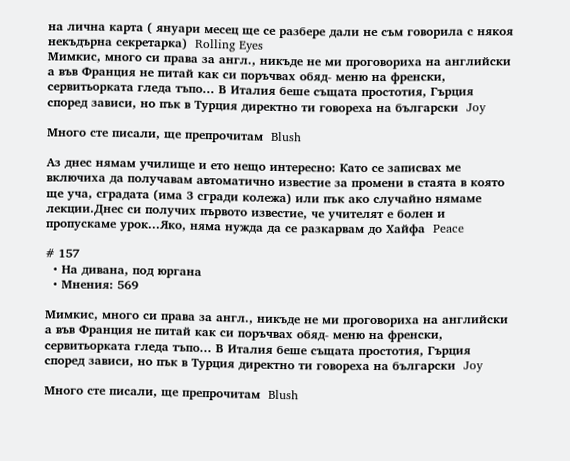на лична карта ( януари месец ще се разбере дали не съм говорила с някоя некъдърна секретарка)  Rolling Eyes
Мимкис, много си права за англ., никъде не ми проговориха на английски а във Франция не питай как си поръчвах обяд- меню на френски, сервитьорката гледа тъпо... В Италия беше същата простотия, Гърция според зависи, но пък в Турция директно ти говореха на български  Joy

Много сте писали, ще препрочитам  Blush

Аз днес нямам училище и ето нещо интересно: Като се записвах ме включиха да получавам автоматично известие за промени в стаята в която ще уча, сградата (има 3 сгради колежа) или пък ако случайно нямаме лекции.Днес си получих първото известие, че учителят е болен и пропускаме урок...Яко, няма нужда да се разкарвам до Хайфа  Peace

# 157
  • На дивана, под юргана
  • Мнения: 569

Мимкис, много си права за англ., никъде не ми проговориха на английски а във Франция не питай как си поръчвах обяд- меню на френски, сервитьорката гледа тъпо... В Италия беше същата простотия, Гърция според зависи, но пък в Турция директно ти говореха на български  Joy

Много сте писали, ще препрочитам  Blush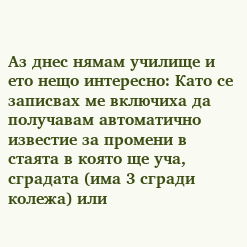Аз днес нямам училище и ето нещо интересно: Като се записвах ме включиха да получавам автоматично известие за промени в стаята в която ще уча, сградата (има 3 сгради колежа) или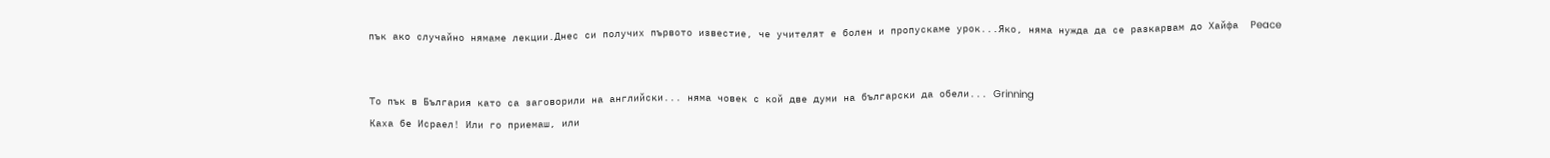пък ако случайно нямаме лекции.Днес си получих първото известие, че учителят е болен и пропускаме урок...Яко, няма нужда да се разкарвам до Хайфа  Peace


То пък в България като са заговорили на английски... няма човек с кой две думи на български да обели... Grinning
Каха бе Исраел! Или го приемаш, или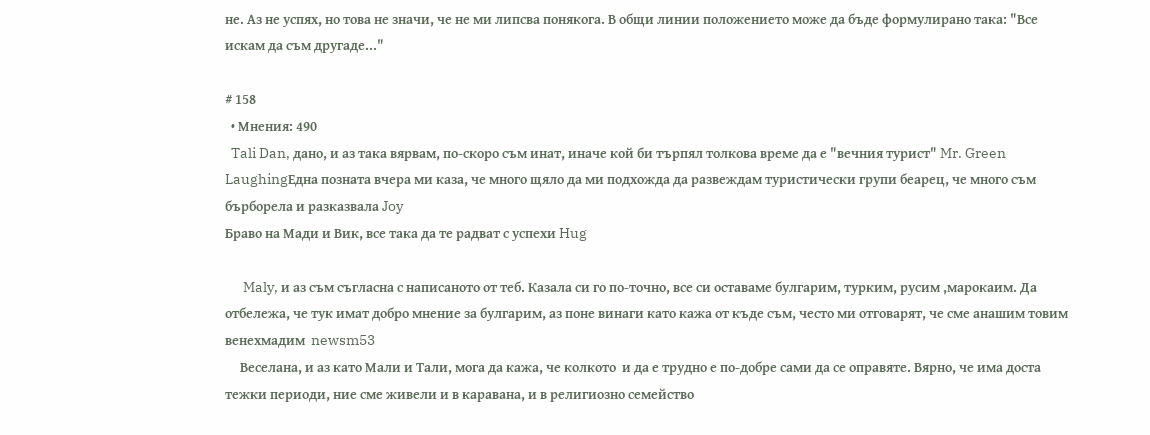не. Аз не успях, но това не значи, че не ми липсва понякога. В общи линии положението може да бъде формулирано така: "Все искам да съм другаде..."

# 158
  • Мнения: 490
  Tali Dan, дано, и аз така вярвам, по-скоро съм инат, иначе кой би търпял толкова време да е "вечния турист" Mr. Green  LaughingЕдна позната вчера ми каза, че много щяло да ми подхожда да развеждам туристически групи беарец, че много съм бърборела и разказвала Joy
Браво на Мади и Вик, все така да те радват с успехи Hug

      Maly, и аз съм съгласна с написаното от теб. Казала си го по-точно, все си оставаме булгарим, турким, русим ,марокаим. Да отбележа, че тук имат добро мнение за булгарим, аз поне винаги като кажа от къде съм, често ми отговарят, че сме анашим товим венехмадим  newsm53
     Веселана, и аз като Мали и Тали, мога да кажа, че колкото  и да е трудно е по-добре сами да се оправяте. Вярно, че има доста тежки периоди, ние сме живели и в каравана, и в религиозно семейство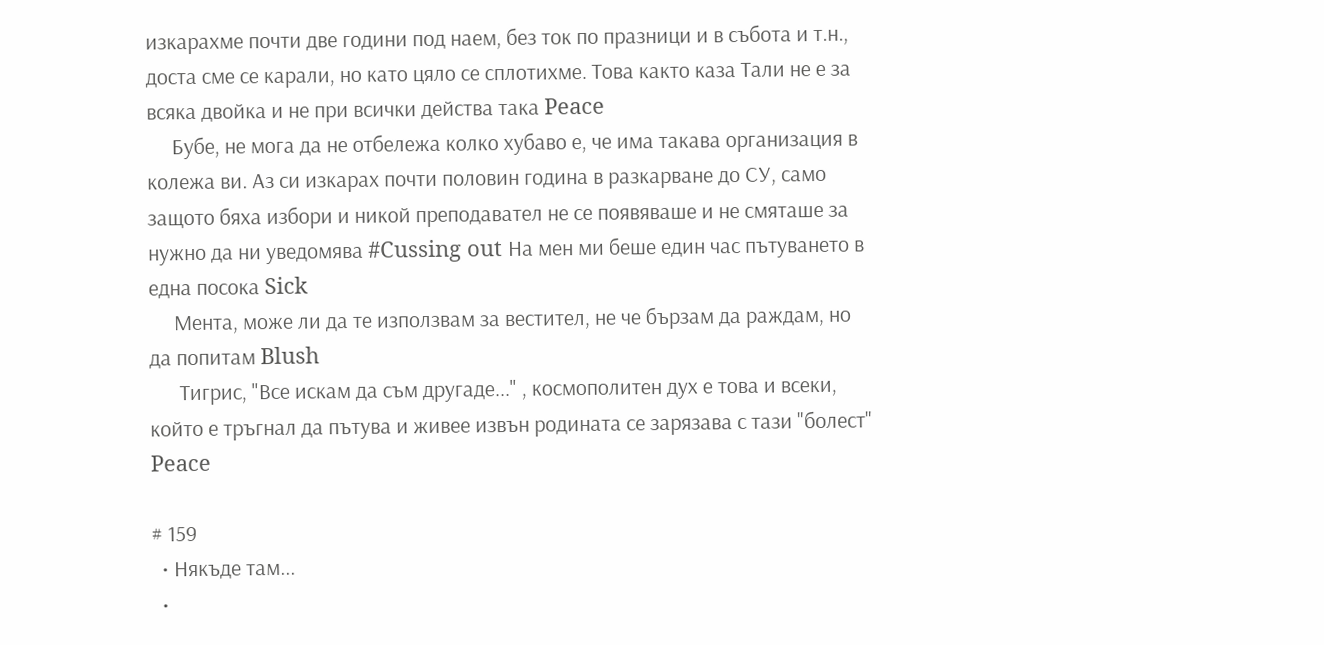изкарахме почти две години под наем, без ток по празници и в събота и т.н., доста сме се карали, но като цяло се сплотихме. Това както каза Тали не е за всяка двойка и не при всички действа така Peace
     Бубе, не мога да не отбележа колко хубаво е, че има такава организация в колежа ви. Аз си изкарах почти половин година в разкарване до СУ, само защото бяха избори и никой преподавател не се появяваше и не смяташе за нужно да ни уведомява #Cussing out На мен ми беше един час пътуването в една посока Sick
     Мента, може ли да те използвам за вестител, не че бързам да раждам, но да попитам Blush
      Тигрис, "Все искам да съм другаде..." , космополитен дух е това и всеки, който е тръгнал да пътува и живее извън родината се зарязава с тази "болест" Peace

# 159
  • Някъде там...
  •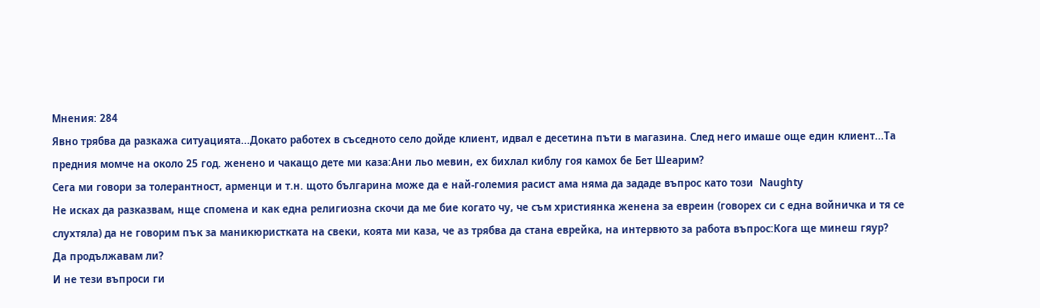Мнения: 284
Явно трябва да разкажа ситуацията...Докато работех в съседното село дойде клиент, идвал е десетина пъти в магазина. След него имаше още един клиент...Та предния момче на около 25 год. женено и чакащо дете ми каза:Ани льо мевин, ех бихлал киблу гоя камох бе Бет Шеарим?
Сега ми говори за толерантност, арменци и т.н. щото българина може да е най-големия расист ама няма да зададе въпрос като този  Naughty
Не исках да разказвам, нще спомена и как една религиозна скочи да ме бие когато чу, че съм християнка женена за евреин (говорех си с една войничка и тя се слухтяла) да не говорим пък за маникюристката на свеки, коята ми каза, че аз трябва да стана еврейка, на интервюто за работа въпрос:Кога ще минеш гяур?
Да продължавам ли?
И не тези въпроси ги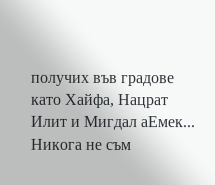получих във градове като Хайфа, Нацрат Илит и Мигдал аЕмек...
Никога не съм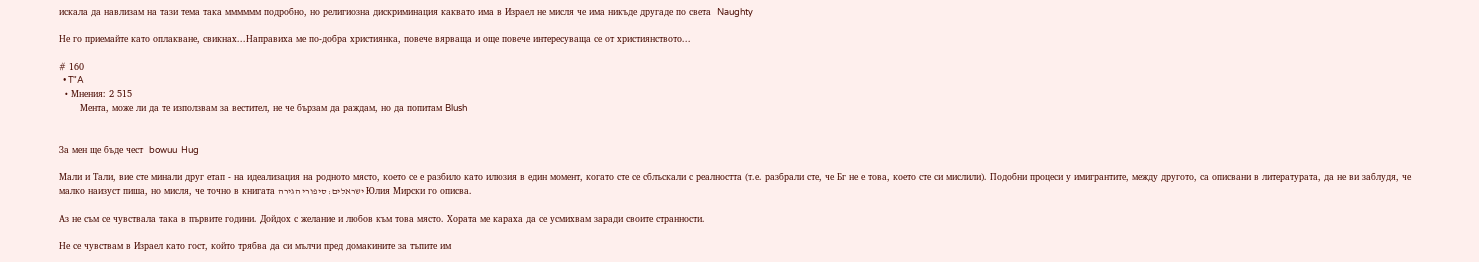искала да навлизам на тази тема така мммммм подробно, но религиозна дискриминация каквато има в Израел не мисля че има никъде другаде по света  Naughty

Не го приемайте като оплакване, свикнах...Направиха ме по-добра християнка, повече вярваща и още повече интересуваща се от християнството...

# 160
  • T"A
  • Мнения: 2 515
       Мента, може ли да те използвам за вестител, не че бързам да раждам, но да попитам Blush


За мен ще бъде чест  bowuu  Hug

Мали и Тали, вие сте минали друг етап - на идеализация на родното място, което се е разбило като илюзия в един момент, когато сте се сблъскали с реалността (т.е. разбрали сте, че Бг не е това, което сте си мислили). Подобни процеси у имигрантите, между другото, са описвани в литературата, да не ви заблудя, че малко наизуст пиша, но мисля, че точно в книгата ישראלים: סיפורי הגירה Юлия Мирски го описва.

Аз не съм се чувствала така в първите години. Дойдох с желание и любов към това място. Хората ме караха да се усмихвам заради своите странности.

Не се чувствам в Израел като гост, който трябва да си мълчи пред домакините за тъпите им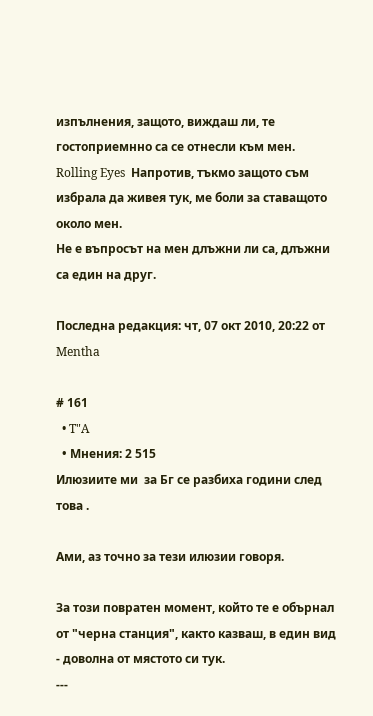изпълнения, защото, виждаш ли, те гостоприемнно са се отнесли към мен.  Rolling Eyes  Напротив, тъкмо защото съм избрала да живея тук, ме боли за ставащото около мен.
Не е въпросът на мен длъжни ли са, длъжни са един на друг.

Последна редакция: чт, 07 окт 2010, 20:22 от Mentha

# 161
  • T"A
  • Мнения: 2 515
Илюзиите ми  за Бг се разбиха години след това .

Ами, аз точно за тези илюзии говоря.

За този повратен момент, който те е обърнал от "черна станция", както казваш, в един вид - доволна от мястото си тук.
---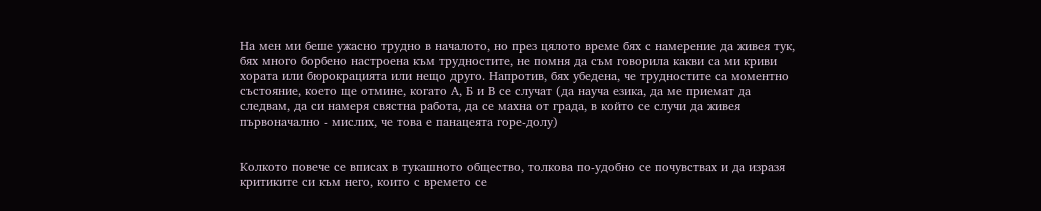На мен ми беше ужасно трудно в началото, но през цялото време бях с намерение да живея тук, бях много борбено настроена към трудностите, не помня да съм говорила какви са ми криви хората или бюрокрацията или нещо друго. Напротив, бях убедена, че трудностите са моментно състояние, което ще отмине, когато А, Б и В се случат (да науча езика, да ме приемат да следвам, да си намеря свястна работа, да се махна от града, в който се случи да живея първоначално - мислих, че това е панацеята горе-долу)


Колкото повече се вписах в тукашното общество, толкова по-удобно се почувствах и да изразя критиките си към него, които с времето се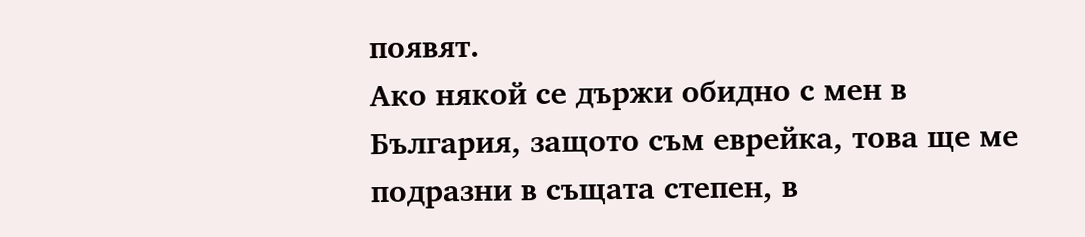появят.
Ако някой се държи обидно с мен в България, защото съм еврейка, това ще ме подразни в същата степен, в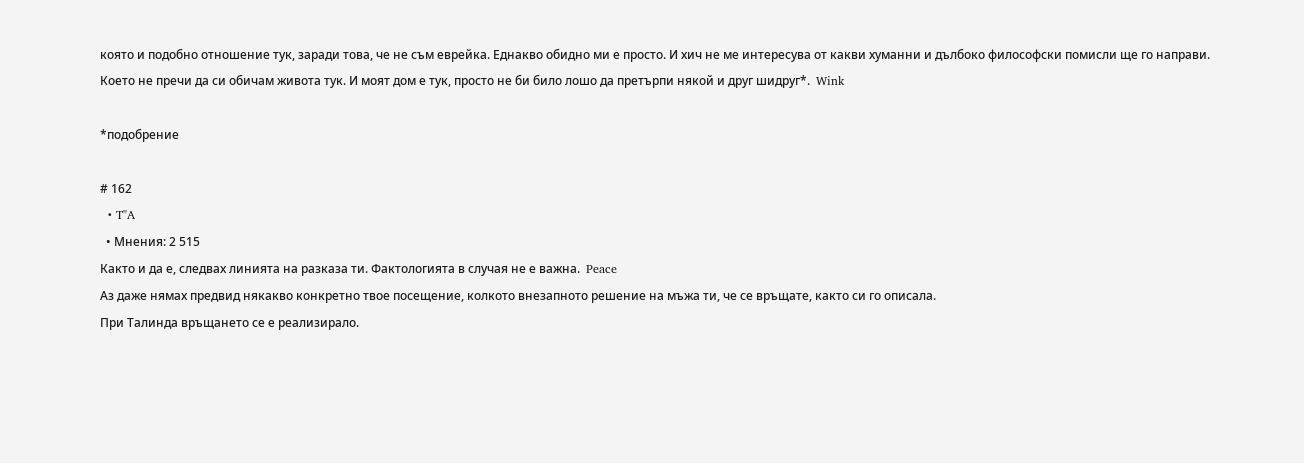която и подобно отношение тук, заради това, че не съм еврейка. Еднакво обидно ми е просто. И хич не ме интересува от какви хуманни и дълбоко философски помисли ще го направи.
Което не пречи да си обичам живота тук. И моят дом е тук, просто не би било лошо да претърпи някой и друг шидруг*.  Wink

*подобрение

# 162
  • T"A
  • Мнения: 2 515
Както и да е, следвах линията на разказа ти. Фактологията в случая не е важна.  Peace
Аз даже нямах предвид някакво конкретно твое посещение, колкото внезапното решение на мъжа ти, че се връщате, както си го описала.
При Талинда връщането се е реализирало.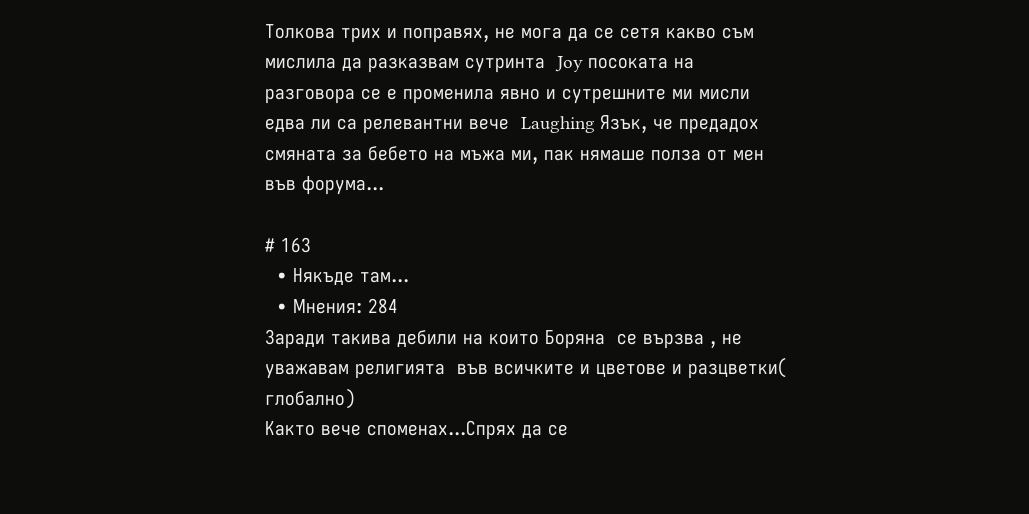Толкова трих и поправях, не мога да се сетя какво съм мислила да разказвам сутринта  Joy посоката на разговора се е променила явно и сутрешните ми мисли едва ли са релевантни вече  Laughing Язък, че предадох смяната за бебето на мъжа ми, пак нямаше полза от мен във форума...

# 163
  • Някъде там...
  • Мнения: 284
Заради такива дебили на които Боряна  се вързва , не уважавам религията  във всичките и цветове и разцветки( глобално)
Както вече споменах...Спрях да се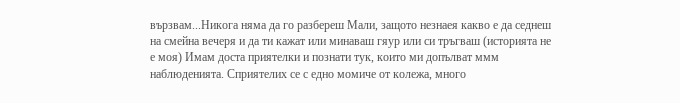вързвам...Никога няма да го разбереш Мали, защото незнаея какво е да седнеш на смейна вечеря и да ти кажат или минаваш гяур или си тръгваш (историята не е моя) Имам доста приятелки и познати тук, които ми допълват ммм наблюденията. Сприятелих се с едно момиче от колежа, много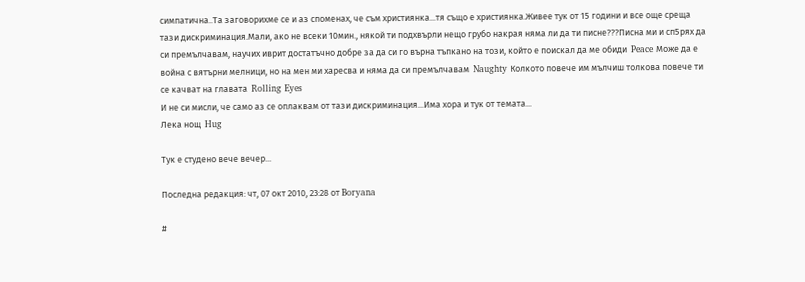симпатична..Та заговорихме се и аз споменах, че съм християнка...тя също е християнка.Живее тук от 15 години и все още среща тази дискриминация.Мали, ако не всеки 10мин., някой ти подхвърли нещо грубо накрая няма ли да ти писне???Писна ми и сп5рях да си премълчавам, научих иврит достатъчно добре за да си го върна тъпкано на този, който е поискал да ме обиди  Peace Може да е война с вятърни мелници, но на мен ми харесва и няма да си премълчавам  Naughty Колкото повече им мълчиш толкова повече ти се качват на главата  Rolling Eyes
И не си мисли, че само аз се оплаквам от тази дискриминация...Има хора и тук от темата...
Лека нощ  Hug

Тук е студено вече вечер...

Последна редакция: чт, 07 окт 2010, 23:28 от Boryana

#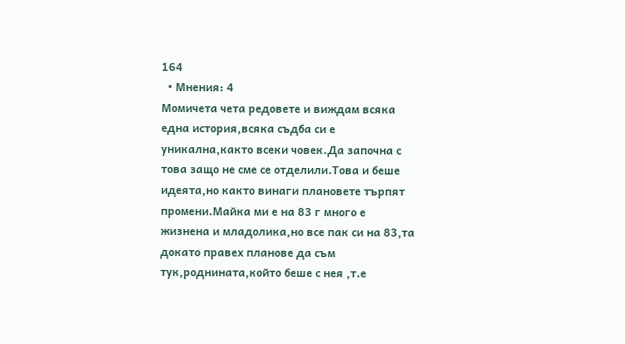164
  • Мнения: 4
Момичета чета редовете и виждам всяка една история,всяка съдба си е уникална,както всеки човек.Да започна с това защо не сме се отделили.Това и беше идеята,но както винаги плановете търпят промени.Майка ми е на 83 г много е  жизнена и младолика,но все пак си на 83,та докато правех планове да съм тук,роднината,който беше с нея ,т.е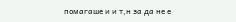помагаше и и т,н за да не е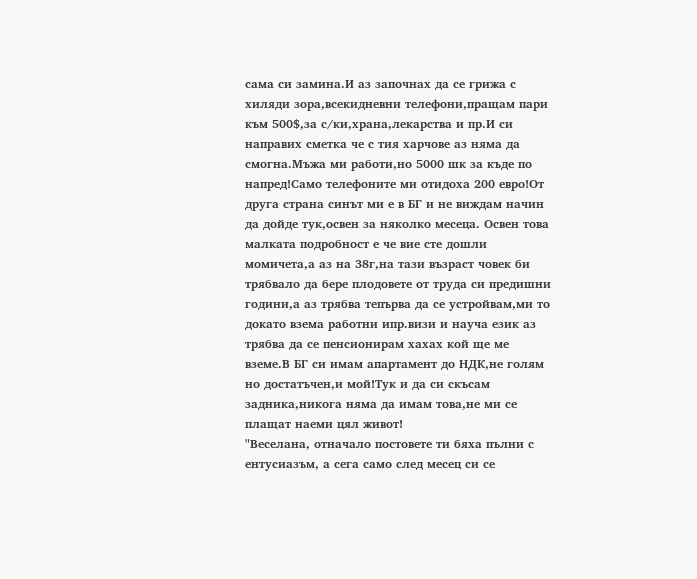сама си замина.И аз започнах да се грижа с хиляди зора,всекидневни телефони,пращам пари към 500$,за с/ки,храна,лекарства и пр.И си направих сметка че с тия харчове аз няма да смогна.Мъжа ми работи,но 5000 шк за къде по напред!Само телефоните ми отидоха 200 евро!От друга страна синът ми е в БГ и не виждам начин да дойде тук,освен за няколко месеца. Освен това малката подробност е че вие сте дошли момичета,а аз на 38г,на тази възраст човек би трябвало да бере плодовете от труда си предишни години,а аз трябва тепърва да се устройвам,ми то докато взема работни ипр.визи и науча език аз трябва да се пенсионирам хахах кой ще ме вземе.В БГ си имам апартамент до НДК,не голям но достатъчен,и мой!Тук и да си скъсам задника,никога няма да имам това,не ми се плащат наеми цял живот!
"Веселана, отначало постовете ти бяха пълни с ентусиазъм, а сега само след месец си се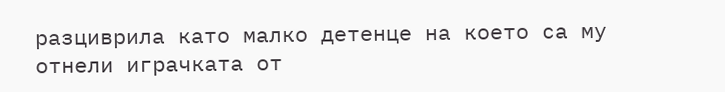разциврила като малко детенце на което са му отнели играчката от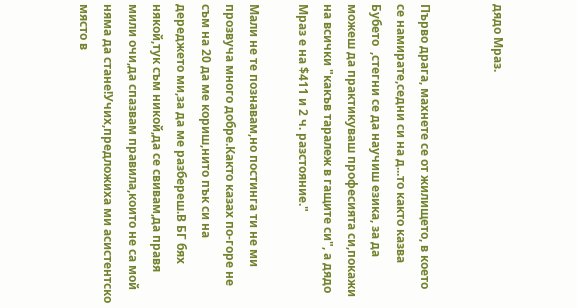дядо Мраз.


Първо драга, махнете се от жилището, в което се намирате,седни си на д...то както казва Бубето  ,стегни се да научиш езика, за да можеш да практикуваш професията си,покажи на всички "какъв таралеж в гащите си", а дядо Мраз е на $411 и 2 ч. разстояние."

Мали не те познавам,но постинга ти не ми прозвуча много добре.Както казах по-горе не съм на 20 да ме кориш,нито пък си на дереджето ми,за да ме разбереш.В БГ бях някой,тук съм никой,да се свивам,да правя мили очи,да спазвам правила,които не са мой няма да стане!Учих,предложиха ми асистентско място в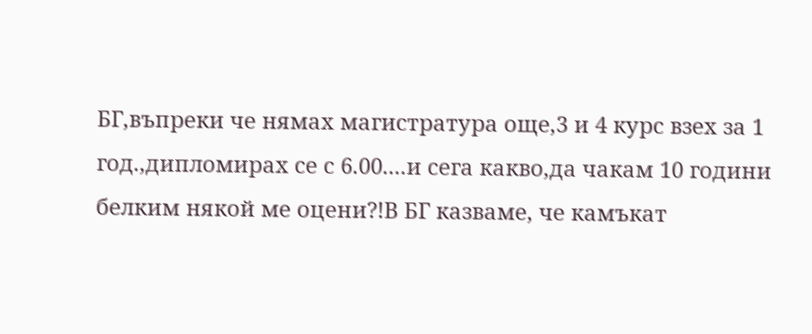БГ,въпреки че нямах магистратура още,3 и 4 курс взех за 1 год.,дипломирах се с 6.00....и сега какво,да чакам 10 години белким някой ме оцени?!В БГ казваме, че камъкат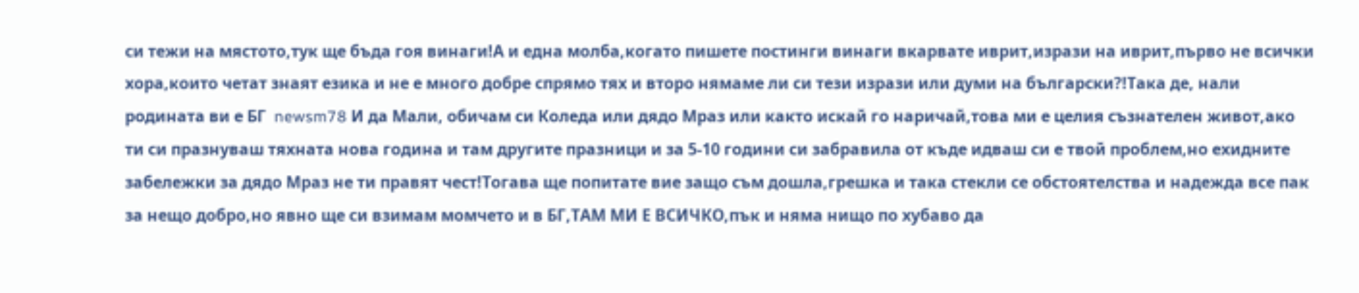си тежи на мястото,тук ще бъда гоя винаги!А и една молба,когато пишете постинги винаги вкарвате иврит,изрази на иврит,първо не всички хора,които четат знаят езика и не е много добре спрямо тях и второ нямаме ли си тези изрази или думи на български?!Така де, нали родината ви е БГ  newsm78 И да Мали, обичам си Коледа или дядо Мраз или както искай го наричай,това ми е целия съзнателен живот,ако ти си празнуваш тяхната нова година и там другите празници и за 5-10 години си забравила от къде идваш си е твой проблем,но ехидните забележки за дядо Мраз не ти правят чест!Тогава ще попитате вие защо съм дошла,грешка и така стекли се обстоятелства и надежда все пак за нещо добро,но явно ще си взимам момчето и в БГ,ТАМ МИ Е ВСИЧКО,пък и няма нищо по хубаво да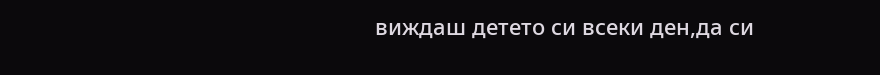виждаш детето си всеки ден,да си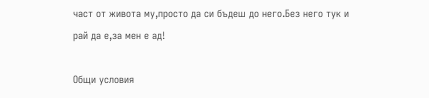част от живота му,просто да си бъдеш до него.Без него тук и рай да е,за мен е ад!

Общи условия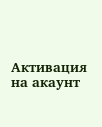Активация на акаунт